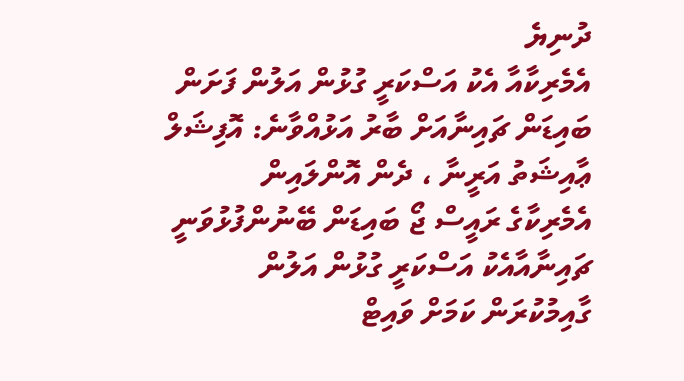ދުނިޔެ
އެމެރިކާއާ އެކު އަސްކަރީ ގުޅުން އަލުން ފަށަން ބައިޑަން ޗައިނާއަށް ބާރު އަޅުއްވާނެ: އޮފިޝަލް
ޢާއިޝަތު އަރީނާ ، ދެން އޮންލައިން
އެމެރިކާގެ ރައީސް ޖޯ ބައިޑަން ބޭނުންފުޅުވަނީ ޗައިނާއާއެކު އަސްކަރީ ގުޅުން އަލުން ގާއިމުކުރަން ކަމަށް ވައިޓް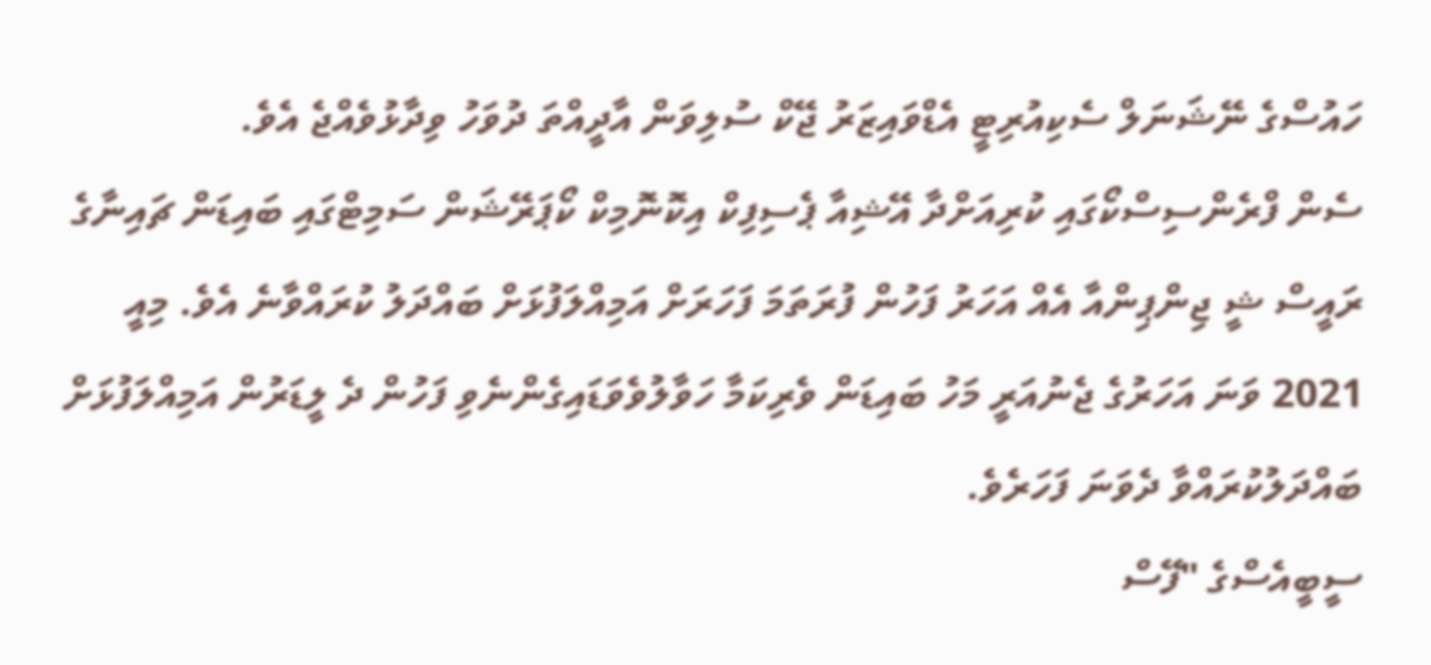ހައުސްގެ ނޭޝަނަލް ސެކިއުރިޓީ އެޑްވައިޒަރު ޖޭކް ސުލިވަން އާދީއްތަ ދުވަހު ވިދާޅުވެއްޖެ އެވެ.
ސެން ފްރެންސިސްކޯގައި ކުރިއަށްދާ އޭޝިއާ ޕެސިފިކް އިކޮނޮމިކް ކޯޕަރޭޝަން ސަމިޓްގައި ބައިޑަން ޗައިނާގެ ރައީސް ޝީ ޖިންޕިންއާ އެއް އަހަރު ފަހުން ފުރަތަމަ ފަހަރަށް އަމިއްލަފުޅަށް ބައްދަލު ކުރައްވާނެ އެވެ. މިއީ 2021 ވަނަ އަހަރުގެ ޖެނުއަރީ މަހު ބައިޑަން ވެރިކަމާ ހަވާލުވެވަޑައިގެންނެވި ފަހުން ދެ ލީޑަރުން އަމިއްލަފުޅަށް ބައްދަލުކުރައްވާ ދެވަނަ ފަހަރެވެ.
ސީބީއެސްގެ "ފޭސް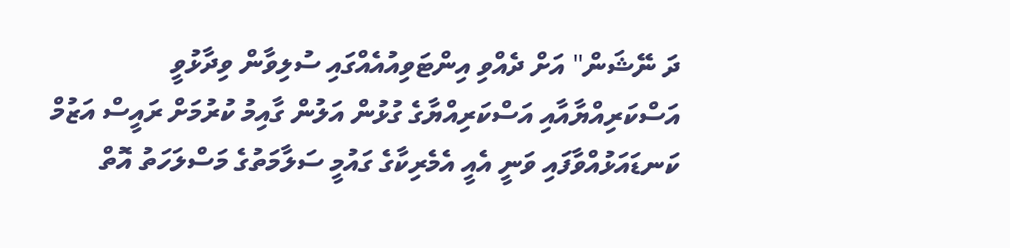ދަ ނޭޝަން" އަށް ދެއްވި އިންޓަވިއުއެއްގައި ސުލިވާން ވިދާޅުވީ އަސްކަރިއްޔާއާއި އަސްކަރިއްޔާގެ ގުޅުން އަލުން ގާއިމު ކުރުމަށް ރައީސް އަޒުމް ކަނޑައަޅުއްވާފައި ވަނީ އެއީ އެމެރިކާގެ ގައުމީ ސަލާމަތުގެ މަސްލަހަތު އޮތް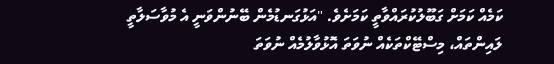ކަމެއް ކަމަށް ގަބޫލުކުރައްވާތީ ކަމަށެވެ. "އަޅުގަނޑުމެން ބޭނުންވަނީ އެ މުވާސަލާތީ ލައިންތައް، މިސްޓޭކްތަކެއް ނުވަތަ އޮޅުވާލުމެއް ނުވަތަ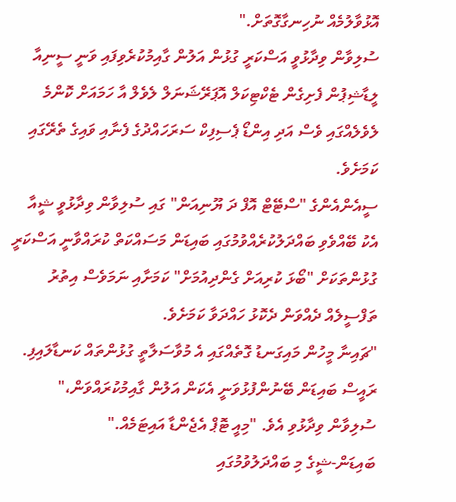އޮޅުވާލުމެއް ނުހިނގާގޮތަށް."
ސުލިވާން ވިދާޅުވީ އަސްކަރީ ގުޅުން އަލުން ގާއިމުކުރެވިފައި ވަނީ ސީނިއާ ލީޑާޝިޕުން ފެށިގެން ޓެކްޓިކަލް އޮޕަރޭޝަނަލް ލެވެލް އާ ހަމައަށް ކޮންމެ ލެވެލެއްގައި ވެސް އަދި އިންޑޯ ޕެސިފިކް ސަރަހައްދުގެ ފެނާއި ވައިގެ ތެރޭގައި ކަމަށެވެ.
ސީއެންއެންގެ "ސްޓޭޓް އޮފް ދަ ޔޫނިއަން" ގައި ސުލިވާން ވިދާޅުވީ ޝީއާ އެކު ބޭއްވެވި ބައްދަލުކުރެއްވުމުގައި ބައިޑަން މަސައްކަތް ކުރައްވާނީ އަސްކަރީ ގުޅުންތަކަށް "ބޯޅަ ކުރިއަށް ގެންދިއުމަށް" ކަމަށާއި ނަމަވެސް އިތުރު ތަފްސީލެއް ދެއްވަން ދެކޮޅު ހައްދަވާ ކަމަށެވެ.
"ޗައިނާ މީހުން މައިގަނޑު ގޮތެއްގައި އެ މުވާސަލާތީ ގުޅުންތައް ކަނޑާލައިފި. ރައީސް ބައިޑަން ބޭނުންފުޅުވަނީ އެކަން އަލުން ގާއިމުކުރައްވަން،" ސުލިވާން ވިދާޅުވި އެވެ. "މިއީ ޓޮޕް އެޖެންޑާ އައިޓަމެއް."
ބައިޑަން-ޝީގެ މި ބައްދަލުވުމުގައި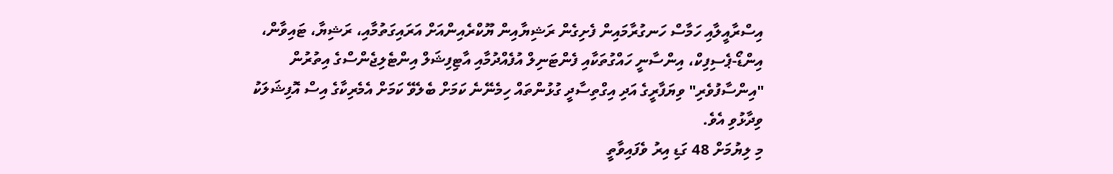އިސްރާއީލާއި ހަމާސް ހަނގުރާމައިން ފެށިގެން ރަޝިޔާއިން ޔޫކްރެއިންއަށް އަރައިގަތުމާއި، ރަޝިޔާ، ޓައިވާން، އިންޑޯ-ޕެސިފިކް، އިންސާނީ ހައްގުތަކާއި ފެންޓަނިލް އުފެއްދުމާއި އާޓިފިޝަލް އިންޓެލިޖެންސްގެ އިތުރުން "އިންސާފުވެރި" ވިޔަފާރީގެ އަދި އިގްތިސާދީ ގުޅުންތައް ހިމެނޭނެ ކަމަށް ބެލެވޭ ކަމަށް އެމެރިކާގެ އިސް އޮފިޝަލަކު ވިދާޅުވި އެވެ.
މި ލިޔުމަށް 48 ގަޑި އިރު ވެފައިވާތީ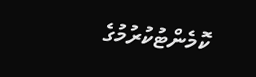ކޮމެންޓުކުރުމުގެ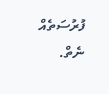ފުރުސަތެއް ނެތް.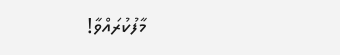މާފުކުރައްވާ!